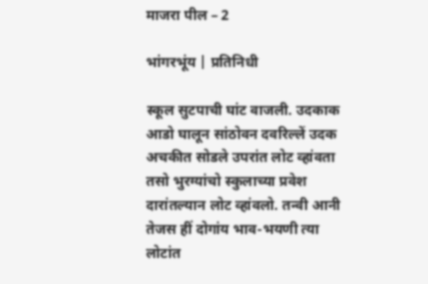माजरा पील – 2

भांगरभूंय | प्रतिनिधी

स्कूल सुटपाची घांट वाजली. उदकाक आडो घालून सांठोवन दवरिल्लें उदक अचकीत सोडले उपरांत लोट व्हांवता तसो भुरग्यांचो स्कुलाच्या प्रवेश दारांतल्यान लोट व्हांवलो. तन्वी आनी तेजस हीं दोगांय भाव-भयणी त्या लोटांत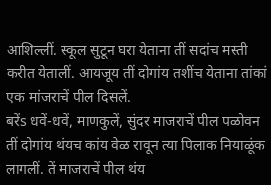आशिल्लीं. स्कूल सुटून घरा येताना तीं सदांच मस्ती करीत येतालीं. आयजूय तीं दोगांय तशींच येताना तांकां एक मांजराचें पील दिसलें.
बरेंs धवें-धवें, माणकुलें, सुंदर माजराचें पील पळोवन तीं दोगांय थंयच कांय वेळ रावून त्या पिलाक नियाळूंक लागलीं. तें माजराचें पील थंय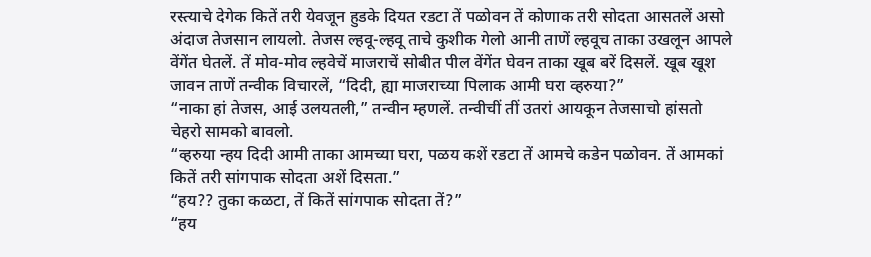रस्त्याचे देगेक कितें तरी येवजून हुडके दियत रडटा तें पळोवन तें कोणाक तरी सोदता आसतलें असो अंदाज तेजसान लायलो. तेजस ल्हवू-ल्हवू ताचे कुशीक गेलो आनी ताणें ल्हवूच ताका उखलून आपले वेंगेंत घेतलें. तें मोव-मोव ल्हवेचें माजराचें सोबीत पील वेंगेंत घेवन ताका खूब बरें दिसलें. खूब खूश जावन ताणें तन्वीक विचारलें, “दिदी, ह्या माजराच्या पिलाक आमी घरा व्हरुया?”
“नाका हां तेजस, आई उलयतली,” तन्वीन म्हणलें. तन्वीचीं तीं उतरां आयकून तेजसाचो हांसतो चेहरो सामको बावलो.
“व्हरुया न्हय दिदी आमी ताका आमच्या घरा, पळय कशें रडटा तें आमचे कडेन पळोवन. तें आमकां कितें तरी सांगपाक सोदता अशें दिसता.”
“हय?? तुका कळटा, तें कितें सांगपाक सोदता तें?”
“हय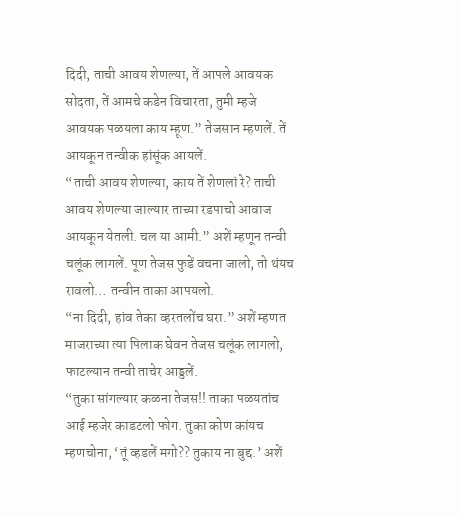दिदी, ताची आवय शेणल्या, तें आपले आवयक सोदता, तें आमचे कडेन विचारता, तुमी म्हजे आवयक पळयला काय म्हूण.” तेजसान म्हणलें. तें आयकून तन्वीक हांसूंक आयलें.
“ताची आवय शेणल्या, काय तें शेणलां रे? ताची आवय शेणल्या जाल्यार ताच्या रडपाचो आवाज आयकून येतली. चल या आमी.” अशें म्हणून तन्वी चलूंक लागलें. पूण तेजस फुडें वचना जालो, तो थंयच रावलो… तन्वीन ताका आपयलो.
“ना दिदी, हांव तेका व्हरतलोंच घरा.” अशें म्हणत माजराच्या त्या पिलाक घेवन तेजस चलूंक लागलो, फाटल्यान तन्वी ताचेर आड्डलें.
“तुका सांगल्यार कळना तेजस!! ताका पळयतांच आई म्हजेर काडटलो फोग. तुका कोण कांयच म्हणचोना, ‘तूं व्हडलें मगो?? तुकाय ना बुद्द.’ अशें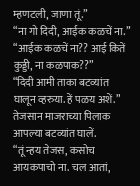म्हणटली, जाणा तूं.”
“ना गो दिदी, आईक कळचें ना.”
“आईक कळचें ना?? आई कितें कुड्डी, ना कळपाक??”
“दिदी आमी ताका बटव्यांत घालून व्हरुया. हें पळय अशें.” तेजसान माजराच्या पिलाक आपल्या बटव्यांत घालें.
“तूं न्हय तेजस, कसोच आयकपाचो ना. चल आतां,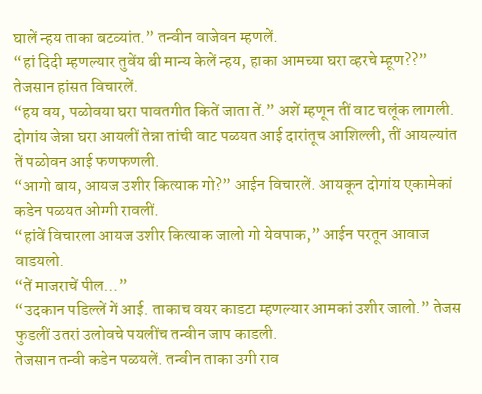घालें न्हय ताका बटव्यांत.” तन्वीन वाजेवन म्हणलें.
“हां दिदी म्हणल्यार तुवेंय बी मान्य केलें न्हय, हाका आमच्या घरा व्हरचे म्हूण??” तेजसान हांसत विचारलें.
“हय वय, पळोवया घरा पावतगीत कितें जाता तें.” अशें म्हणून तीं वाट चलूंक लागली. दोगांय जेन्ना घरा आयलीं तेन्ना तांची वाट पळयत आई दारांतूच आशिल्ली, तीं आयल्यांत तें पळोवन आई फणफणली.
“आगो बाय, आयज उशीर कित्याक गो?” आईन विचारलें. आयकून दोगांय एकामेकां कडेन पळयत ओग्गी रावलीं.
“हांवें विचारला आयज उशीर कित्याक जालो गो येवपाक,” आईन परतून आवाज वाडयलो.
“तें माजराचें पील…”
“उदकान पडिल्लें गें आई. ताकाच वयर काडटा म्हणल्यार आमकां उशीर जालो.” तेजस फुडलीं उतरां उलोवचे पयलींच तन्वीन जाप काडली.
तेजसान तन्वी कडेन पळयलें. तन्वीन ताका उगी राव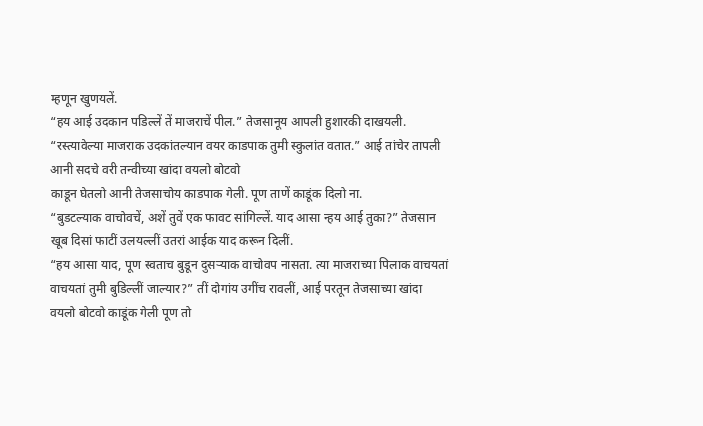म्हणून खुणयलें.
“हय आई उदकान पडिल्लें तें माजराचें पील.” तेजसानूय आपली हुशारकी दाखयली.
“रस्त्यावेल्या माजराक उदकांतल्यान वयर काडपाक तुमी स्कुलांत वतात.” आई तांचेर तापली आनी सदचे वरी तन्वीच्या खांदा वयलो बोटवो
काडून घेतलो आनी तेजसाचोय काडपाक गेली. पूण ताणें काडूंक दिलो ना.
“बुडटल्याक वाचोवचें, अशें तुवें एक फावट सांगिल्लें. याद आसा न्हय आई तुका?” तेजसान खूब दिसां फाटीं उलयल्लीं उतरां आईक याद करून दिलीं.
“हय आसा याद, पूण स्वताच बुडून दुसर्‍याक वाचोवप नासता. त्या माजराच्या पिलाक वाचयतां वाचयतां तुमी बुडिल्लीं जाल्यार?” तीं दोगांय उगींच रावलीं, आई परतून तेजसाच्या खांदा वयलो बोटवो काडूंक गेली पूण तो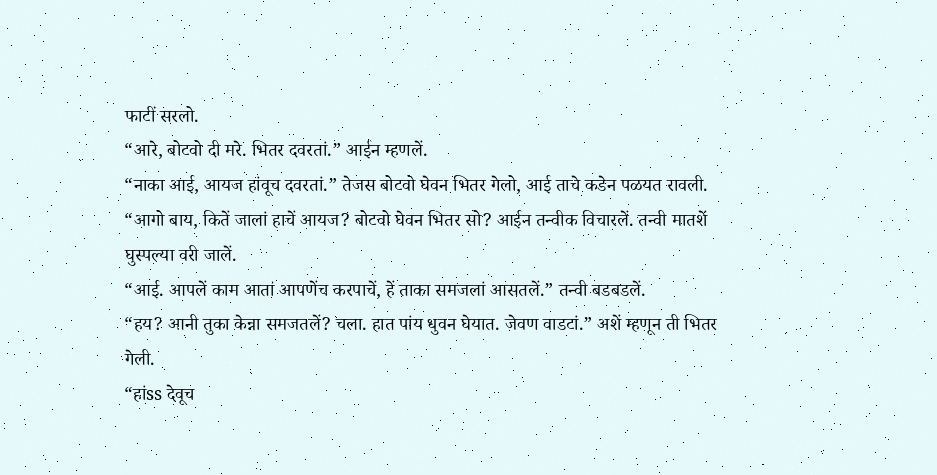फाटीं सरलो.
“आरे, बोटवो दी मरे. भितर दवरतां.” आईन म्हणलें.
“नाका आई, आयज हांवूच दवरतां.” तेजस बोटवो घेवन भितर गेलो, आई ताचे कडेन पळयत रावली.
“आगो बाय, कितें जालां हाचें आयज? बोटवो घेवन भितर सो? आईन तन्वीक विचारलें. तन्वी मातशें घुस्पल्या वरी जालें.
“आई. आपलें काम आतां आपणेंच करपाचें, हें ताका समजलां आसतलें.” तन्वी बडबडलें.
“हय? आनी तुका केन्ना समजतलें? चला. हात पांय धुवन घेयात. जेवण वाडटां.” अशें म्हणून ती भितर गेली.
“हांss देवूच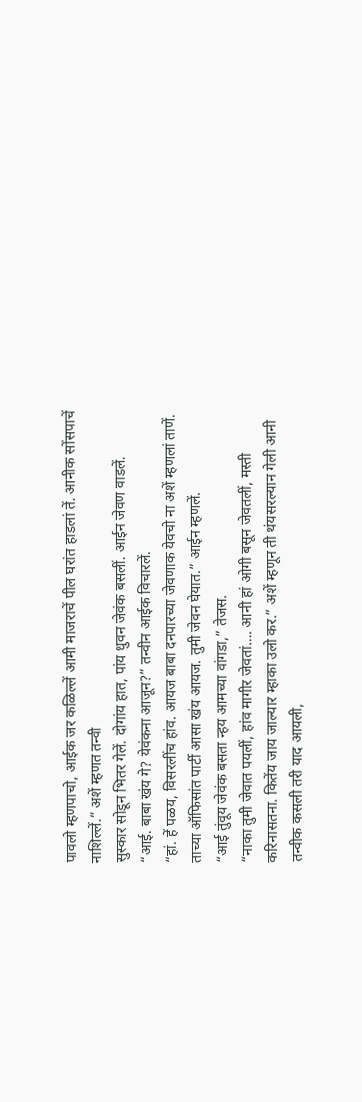पावलो म्हणपाचो, आईक जर कळिल्लें आमी माजराचें पील घरांत हाडलां तें. आनीक सोंसपाचें नाशिल्लें.” अशें म्हणत तन्वी
सुस्कार सोडून भितर गेलें. दोगांय हात, पांय धुवन जेवंक बसलीं. आईन जेवण वाडलें.
“आई. बाबा खंय गे? येवंकना आजून?” तन्वीन आईक विचारलें.
“हां. हें पळय, विसरलींच हांव. आयज बाबा दनपारच्या जेवणाक येवचो ना अशें म्हणलां ताणें. ताच्या ऑफिसांत पार्टी आसा खंय आयज. तुमी जेवन घेयात.” आईन म्हणलें.
“आई तुंवूय जेवंक बसता न्हय आमच्या वांगडा,” तेजस.
“नाका तुमी जेवात पयलीं, हांव मागीर जेवतां…. आनी हां ओगी बसून जेवतलीं, मस्ती करिनासतना. कितेंय जाय जाल्यार म्हाका उलो कर.” अशें म्हणून ती थंयसरल्यान गेली आनी तन्वीक कसली तरी याद आयली,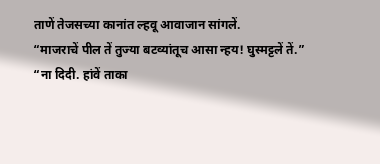ताणें तेजसच्या कानांत ल्हवू आवाजान सांगलें.
“माजराचें पील तें तुज्या बटव्यांतूच आसा न्हय! घुस्मट्टलें तें.”
“ना दिदी. हांवें ताका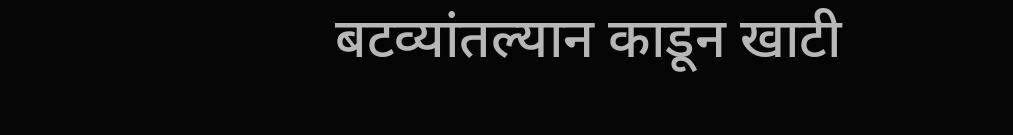बटव्यांतल्यान काडून खाटी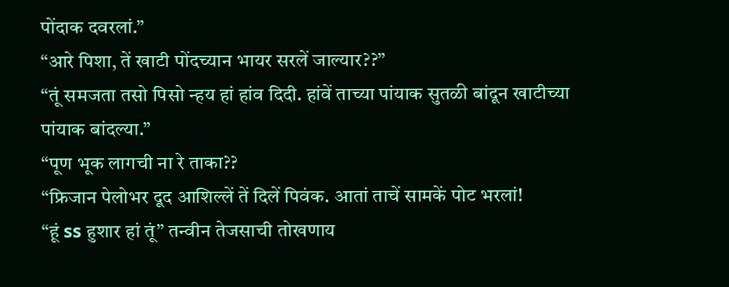पोंदाक दवरलां.”
“आरे पिशा, तें खाटी पोंदच्यान भायर सरलें जाल्यार??”
“तूं समजता तसो पिसो न्हय हां हांव दिदी. हांवें ताच्या पांयाक सुतळी बांदून खाटीच्या पांयाक बांदल्या.”
“पूण भूक लागची ना रे ताका??
“फ्रिजान पेलोभर दूद आशिल्लें तें दिलें पिवंक. आतां ताचें सामकें पोट भरलां!
“हूं ss हुशार हां तूं” तन्वीन तेजसाची तोखणाय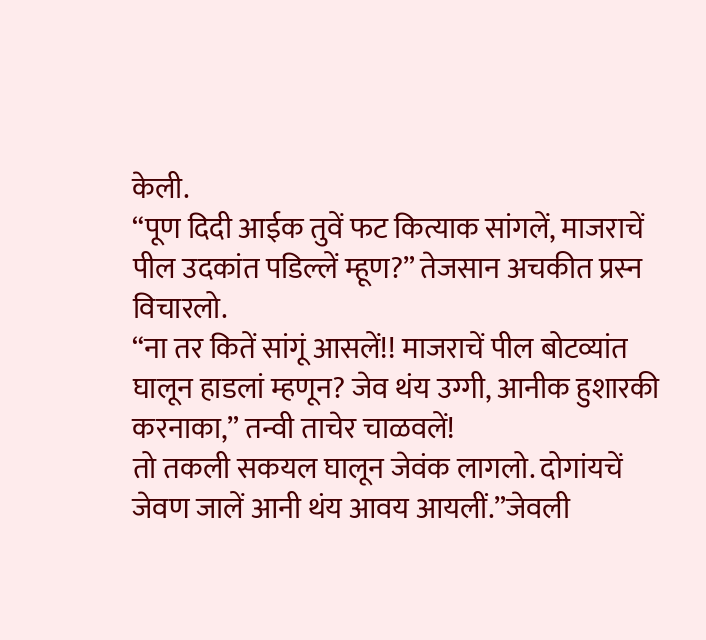केली.
“पूण दिदी आईक तुवें फट कित्याक सांगलें, माजराचें पील उदकांत पडिल्लें म्हूण?” तेजसान अचकीत प्रस्न विचारलो.
“ना तर कितें सांगूं आसलें!! माजराचें पील बोटव्यांत घालून हाडलां म्हणून? जेव थंय उग्गी, आनीक हुशारकी करनाका,” तन्वी ताचेर चाळवलें!
तो तकली सकयल घालून जेवंक लागलो. दोगांयचें जेवण जालें आनी थंय आवय आयलीं.”जेवली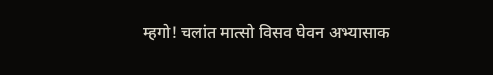म्हगो! चलांत मात्सो विसव घेवन अभ्यासाक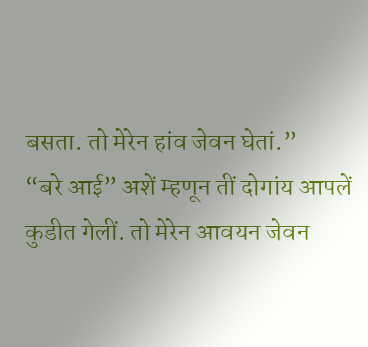बसता. तो मेरेन हांव जेवन घेतां.”
“बरे आई” अशें म्हणून तीं दोगांय आपलें कुडीत गेलीं. तो मेरेन आवयन जेवन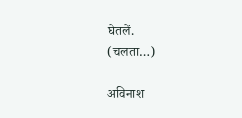घेतलें.
(चलता…)

अविनाश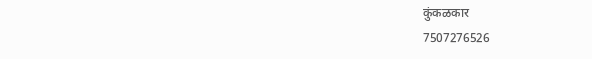कुंकळकार
7507276526